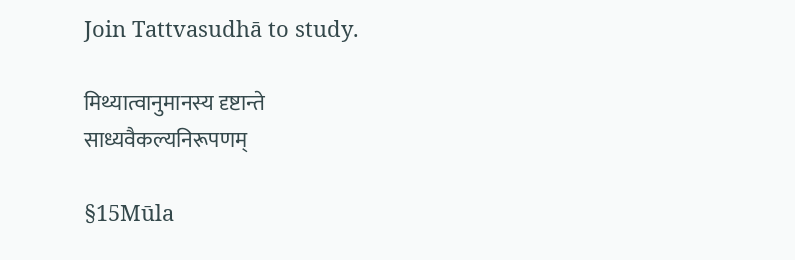Join Tattvasudhā to study.

मिथ्यात्वानुमानस्य दृष्टान्ते साध्यवैकल्यनिरूपणम्

§15Mūla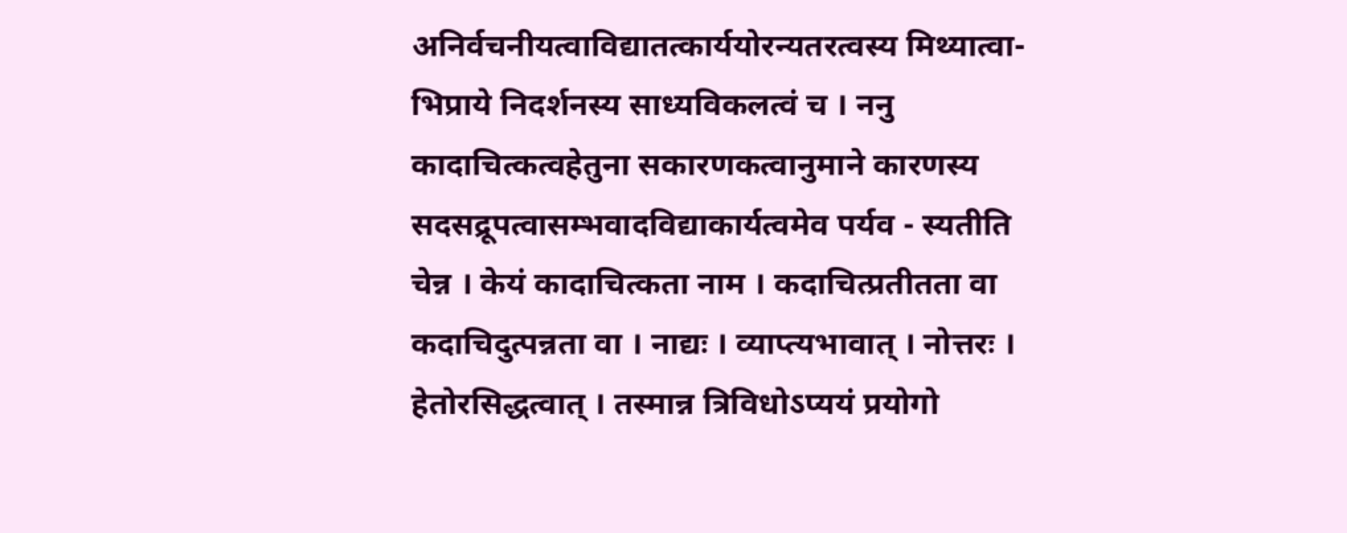अनिर्वचनीयत्वाविद्यातत्कार्ययोरन्यतरत्वस्य मिथ्यात्वा- भिप्राये निदर्शनस्य साध्यविकलत्वं च । ननु कादाचित्कत्वहेतुना सकारणकत्वानुमाने कारणस्य सदसद्रूपत्वासम्भवादविद्याकार्यत्वमेव पर्यव - स्यतीति चेन्न । केयं कादाचित्कता नाम । कदाचित्प्रतीतता वा कदाचिदुत्पन्नता वा । नाद्यः । व्याप्त्यभावात् । नोत्तरः । हेतोरसिद्धत्वात् । तस्मान्न त्रिविधोऽप्ययं प्रयोगो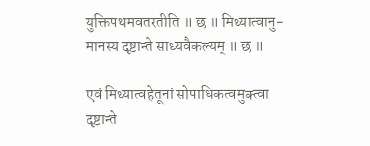युक्तिपथमवतरतीति ॥ छ ॥ मिथ्यात्वानु- मानस्य दृष्टान्ते साध्यवैकल्यम् ॥ छ ॥

एवं मिथ्यात्वहेतूनां सोपाधिकत्वमुक्त्वा दृष्टान्ते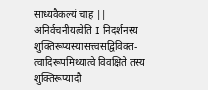साध्यवैकल्यं चाह || अनिर्वचनीयत्वेति I निदर्शनस्य शुक्तिरूप्यस्यासत्त्वसद्विविक्त- त्वादिरूपमिथ्यात्वे विवक्षिते तस्य शुक्तिरूप्यादौ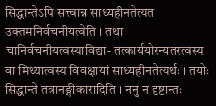सिद्धान्तेऽपि सत्त्वान्न साध्यहीनतेत्यत उक्तमनिर्वचनीयत्वेति । तथा चानिर्वचनीयत्वस्याविद्या- तत्कार्ययोरन्यतरत्वस्य वा मिथ्यात्वस्य विवक्षायां साध्यहीनतेत्यर्थः । तयोः सिद्धान्ते तत्रानङ्गीकारादिति । ननु न दृष्टान्तः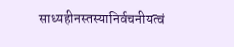साध्यहीनस्तस्यानिर्वचनीयत्वं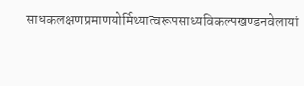साधकलक्षणप्रमाणयोर्मिथ्यात्वरूपसाध्यविकल्पखण्डनवेलायां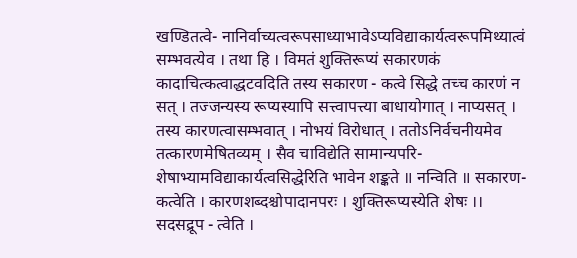खण्डितत्वे- नानिर्वाच्यत्वरूपसाध्याभावेऽप्यविद्याकार्यत्वरूपमिथ्यात्वं सम्भवत्येव । तथा हि । विमतं शुक्तिरूप्यं सकारणकं कादाचित्कत्वाद्धटवदिति तस्य सकारण - कत्वे सिद्धे तच्च कारणं न सत् । तज्जन्यस्य रूप्यस्यापि सत्त्वापत्त्या बाधायोगात् । नाप्यसत् । तस्य कारणत्वासम्भवात् । नोभयं विरोधात् । ततोऽनिर्वचनीयमेव तत्कारणमेषितव्यम् । सैव चाविद्येति सामान्यपरि- शेषाभ्यामविद्याकार्यत्वसिद्धेरिति भावेन शङ्कते ॥ नन्विति ॥ सकारण- कत्वेति । कारणशब्दश्चोपादानपरः । शुक्तिरूप्यस्येति शेषः ।। सदसद्रूप - त्वेति ।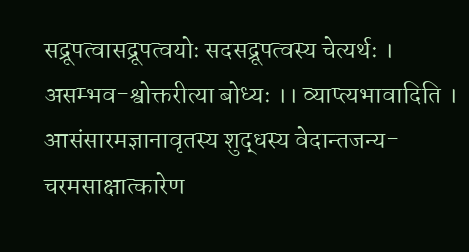सद्रूपत्वासद्रूपत्वयोः सदसद्रूपत्वस्य चेत्यर्थः । असम्भव-श्वोक्तरीत्या बोध्यः ।। व्याप्त्यभावादिति । आसंसारमज्ञानावृतस्य शुद्धस्य वेदान्तजन्य- चरमसाक्षात्कारेण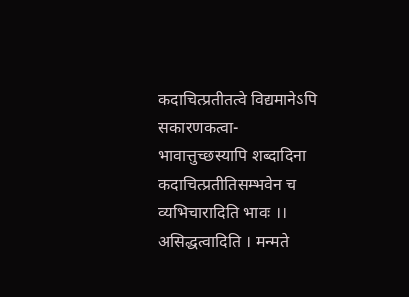कदाचित्प्रतीतत्वे विद्यमानेऽपि सकारणकत्वा- भावात्तुच्छस्यापि शब्दादिना कदाचित्प्रतीतिसम्भवेन च व्यभिचारादिति भावः ।। असिद्धत्वादिति । मन्मते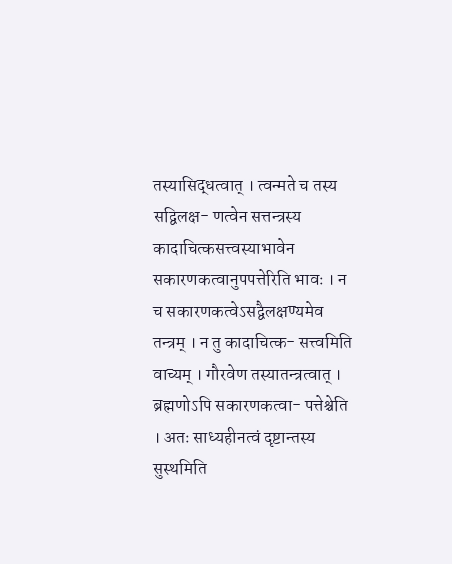तस्यासिद्धत्वात् । त्वन्मते च तस्य सद्विलक्ष- णत्वेन सत्तन्त्रस्य कादाचित्कसत्त्वस्याभावेन सकारणकत्वानुपपत्तेरिति भावः । न च सकारणकत्वेऽसद्वैलक्षण्यमेव तन्त्रम् । न तु कादाचित्क- सत्त्वमिति वाच्यम् । गौरवेण तस्यातन्त्रत्वात् । ब्रह्मणोऽपि सकारणकत्वा- पत्तेश्चेति । अतः साध्यहीनत्वं दृष्टान्तस्य सुस्थमिति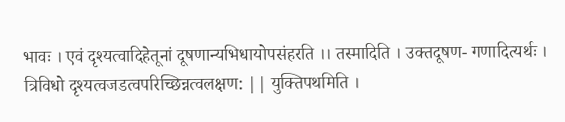भावः । एवं दृश्यत्वादिहेतूनां दूषणान्यभिधायोपसंहरति ।। तस्मादिति । उक्तदूषण- गणादित्यर्थः । त्रिविधो दृश्यत्वजडत्वपरिच्छिन्नत्वलक्षण: || युक्तिपथमिति ।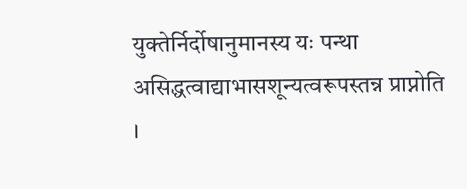युक्तेर्निर्दोषानुमानस्य यः पन्था असिद्धत्वाद्याभासशून्यत्वरूपस्तन्न प्राप्नोति ।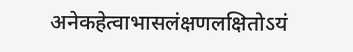अनेकहेत्वाभासलंक्षणलक्षितोऽयं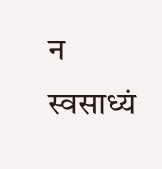न स्वसाध्यं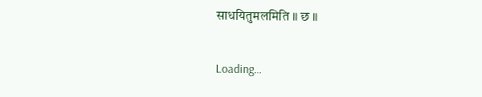साधयितुमलमिति ॥ छ ॥

Loading…